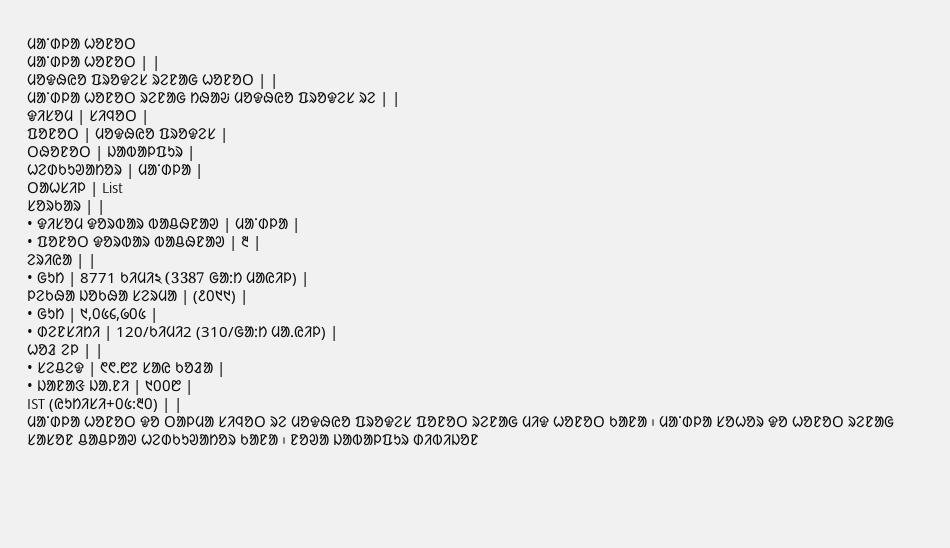ᱢᱟᱸᱰᱞᱟ ᱦᱚᱱᱚᱛ
ᱢᱟᱸᱰᱞᱟ ᱦᱚᱱᱚᱛ | |
ᱢᱚᱫᱷᱭᱚ ᱯᱨᱚᱫᱮᱥ ᱨᱮᱱᱟᱜ ᱦᱚᱱᱚᱛ | |
ᱢᱟᱸᱰᱞᱟ ᱦᱚᱱᱚᱛ ᱨᱮᱱᱟᱜ ᱴᱷᱟᱶ ᱢᱚᱫᱷᱭᱚ ᱯᱨᱚᱫᱮᱥ ᱨᱮ | |
ᱫᱤᱥᱚᱢ | ᱥᱤᱧᱚᱛ |
ᱯᱚᱱᱚᱛ | ᱢᱚᱫᱷᱭᱚ ᱯᱨᱚᱫᱮᱥ |
ᱛᱷᱚᱱᱚᱛ | ᱡᱟᱵᱟᱞᱯᱩᱨ |
ᱦᱮᱰᱠᱩᱣᱟᱴᱚᱨ | ᱢᱟᱸᱰᱞᱟ |
ᱛᱟᱦᱥᱤᱞ | List
ᱥᱚᱨᱠᱟᱨ | |
• ᱫᱤᱥᱚᱢ ᱫᱚᱨᱵᱟᱨ ᱵᱟᱪᱷᱱᱟᱣ | ᱢᱟᱸᱰᱞᱟ |
• ᱯᱚᱱᱚᱛ ᱫᱚᱨᱵᱟᱨ ᱵᱟᱪᱷᱱᱟᱣ | ᱓ |
ᱮᱨᱤᱭᱟ | |
• ᱜᱩᱴ | 8771 ᱠᱤᱢᱤ২ (3387 ᱜᱟᱺᱴ ᱢᱟᱭᱤᱞ) |
ᱞᱮᱠᱷᱟ ᱡᱚᱠᱷᱟ ᱥᱮᱨᱢᱟ | (᱒᱐᱑᱑) |
• ᱜᱩᱴ | ᱑,᱐᱕᱔,᱙᱐᱕ |
• ᱰᱮᱱᱥᱤᱴᱤ | 120/ᱠᱤᱢᱤ2 (310/ᱜᱟᱺᱴ ᱢᱟᱹᱭᱤᱞ) |
ᱦᱚᱲ ᱮᱞ | |
• ᱥᱮᱪᱮᱫ | ᱖᱖.᱘᱗ ᱥᱟᱭ ᱠᱚᱲᱟ |
• ᱡᱟᱱᱟᱝ ᱡᱟᱹᱱᱤ | ᱑᱐᱐᱘ |
IST (ᱭᱩᱴᱤᱥᱤ+᱐᱕:᱓᱐) | |
ᱢᱟᱸᱰᱞᱟ ᱦᱚᱱᱚᱛ ᱫᱚ ᱛᱟᱞᱢᱟ ᱥᱤᱧᱚᱛ ᱨᱮ ᱢᱚᱫᱷᱭᱚ ᱯᱨᱚᱫᱮᱥ ᱯᱚᱱᱚᱛ ᱨᱮᱱᱟᱜ ᱢᱤᱫ ᱦᱚᱱᱚᱛ ᱠᱟᱱᱟ ᱾ ᱢᱟᱸᱰᱞᱟ ᱥᱚᱦᱚᱨ ᱫᱚ ᱦᱚᱱᱚᱛ ᱨᱮᱱᱟᱜ ᱥᱟᱥᱚᱱ ᱪᱟᱪᱞᱟᱣ ᱦᱮᱰᱠᱩᱣᱟᱴᱚᱨ ᱠᱟᱱᱟ ᱾ ᱱᱚᱣᱟ ᱡᱟᱵᱟᱞᱯᱩᱨ ᱰᱤᱵᱤᱡᱚᱱ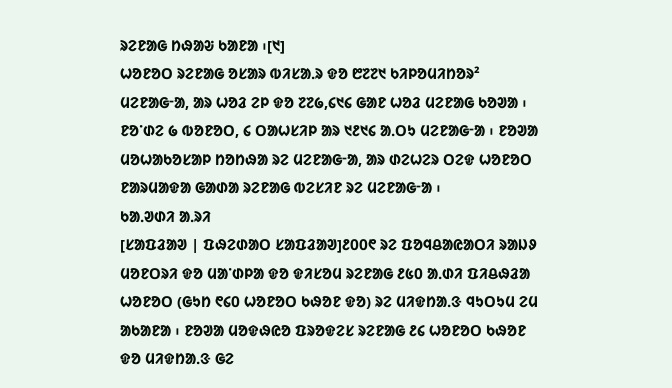ᱨᱮᱱᱟᱜ ᱴᱷᱟᱶ ᱠᱟᱱᱟ ᱾[᱑]
ᱦᱚᱱᱚᱛ ᱨᱮᱱᱟᱜ ᱚᱥᱟᱨ ᱵᱤᱥᱟᱹᱨ ᱫᱚ ᱘᱗᱗᱑ ᱠᱤᱞᱚᱢᱤᱴᱚᱨ² ᱢᱮᱱᱟᱜᱼᱟ, ᱟᱨ ᱦᱚᱲ ᱮᱞ ᱫᱚ ᱗᱗᱙,᱔᱑᱔ ᱜᱟᱱ ᱦᱚᱲ ᱢᱮᱱᱟᱜ ᱠᱚᱣᱟ ᱾ ᱱᱚᱸᱰᱮ ᱙ ᱵᱚᱱᱚᱛ, ᱔ ᱛᱟᱦᱥᱤᱞ ᱟᱨ ᱑᱒᱑᱔ ᱟᱹᱛᱩ ᱢᱮᱱᱟᱜᱼᱟ ᱾ ᱱᱚᱣᱟ ᱢᱚᱦᱟᱠᱚᱥᱟᱞ ᱴᱚᱴᱷᱟ ᱨᱮ ᱢᱮᱱᱟᱜᱼᱟ, ᱟᱨ ᱰᱮᱦᱮᱨ ᱛᱮᱫ ᱦᱚᱱᱚᱛ ᱱᱟᱨᱢᱟᱫᱟ ᱜᱟᱰᱟ ᱨᱮᱱᱟᱜ ᱵᱮᱥᱤᱱ ᱨᱮ ᱢᱮᱱᱟᱜᱼᱟ ᱾
ᱠᱟᱹᱣᱰᱤ ᱟᱹᱨᱤ
[ᱥᱟᱯᱲᱟᱣ | ᱯᱷᱮᱰᱟᱛ ᱥᱟᱯᱲᱟᱣ]᱒᱐᱐᱖ ᱨᱮ ᱯᱚᱧᱪᱟᱭᱟᱛᱤ ᱨᱟᱡᱽ ᱢᱚᱱᱛᱨᱤ ᱫᱚ ᱢᱟᱸᱰᱞᱟ ᱫᱚ ᱫᱤᱥᱚᱢ ᱨᱮᱱᱟᱜ ᱒᱕᱐ ᱟᱹᱰᱤ ᱯᱤᱪᱷᱲᱟ ᱦᱚᱱᱚᱛ (ᱜᱩᱴ ᱖᱔᱐ ᱦᱚᱱᱚᱛ ᱠᱷᱚᱱ ᱫᱚ) ᱨᱮ ᱢᱤᱫᱴᱟᱹᱝ ᱧᱩᱛᱩᱢ ᱮᱢ ᱟᱠᱟᱱᱟ ᱾ ᱱᱚᱣᱟ ᱢᱚᱫᱷᱭᱚ ᱯᱨᱚᱫᱮᱥ ᱨᱮᱱᱟᱜ ᱒᱔ ᱦᱚᱱᱚᱛ ᱠᱷᱚᱱ ᱫᱚ ᱢᱤᱫᱴᱟᱹᱝ ᱜᱮ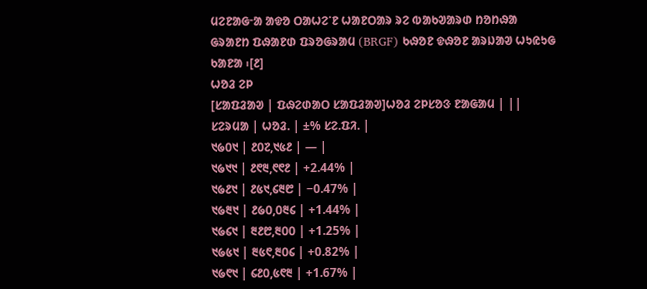ᱢᱮᱱᱟᱜᱼᱟ ᱟᱫᱚ ᱛᱟᱦᱮᱸᱱ ᱦᱟᱱᱛᱟᱨ ᱨᱮ ᱵᱟᱠᱣᱟᱨᱰ ᱴᱚᱴᱷᱟ ᱜᱨᱟᱱᱴ ᱯᱷᱟᱱᱰ ᱯᱨᱚᱜᱨᱟᱢ (BRGF) ᱠᱷᱚᱱ ᱫᱷᱚᱱ ᱟᱨᱡᱟᱣ ᱦᱩᱭᱩᱜ ᱠᱟᱱᱟ ᱾[᱒]
ᱦᱚᱲ ᱮᱞ
[ᱥᱟᱯᱲᱟᱣ | ᱯᱷᱮᱰᱟᱛ ᱥᱟᱯᱲᱟᱣ]ᱦᱚᱲ ᱮᱞᱥᱚᱝ ᱱᱟᱜᱟᱢ | ||
ᱥᱮᱨᱢᱟ | ᱦᱚᱲ. | ±% ᱥᱮ.ᱯᱤ. |
᱑᱙᱐᱑ | ᱒᱐᱗,᱑᱕᱒ | — |
᱑᱙᱑᱑ | ᱒᱖᱓,᱖᱖᱒ | +2.44% |
᱑᱙᱒᱑ | ᱒᱕᱑,᱔᱓᱘ | −0.47% |
᱑᱙᱓᱑ | ᱒᱙᱐,᱐᱓᱔ | +1.44% |
᱑᱙᱔᱑ | ᱓᱒᱘,᱓᱐᱐ | +1.25% |
᱑᱙᱕᱑ | ᱓᱕᱖,᱓᱐᱔ | +0.82% |
᱑᱙᱖᱑ | ᱔᱒᱐,᱕᱖᱓ | +1.67% |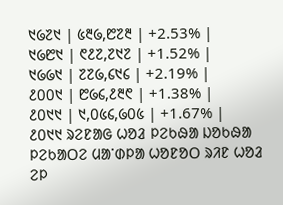᱑᱙᱗᱑ | ᱕᱓᱙,᱘᱗᱓ | +2.53% |
᱑᱙᱘᱑ | ᱖᱒᱗,᱗᱑᱗ | +1.52% |
᱑᱙᱙᱑ | ᱗᱗᱙,᱔᱑᱔ | +2.19% |
᱒᱐᱐᱑ | ᱘᱙᱔,᱒᱓᱖ | +1.38% |
᱒᱐᱑᱑ | ᱑,᱐᱕᱔,᱙᱐᱕ | +1.67% |
᱒᱐᱑᱑ ᱨᱮᱱᱟᱜ ᱦᱚᱲ ᱞᱮᱠᱷᱟ ᱡᱚᱠᱷᱟ ᱞᱮᱠᱟᱛᱮ ᱢᱟᱸᱰᱞᱟ ᱦᱚᱱᱚᱛ ᱨᱤᱱ ᱦᱚᱲ ᱮᱞ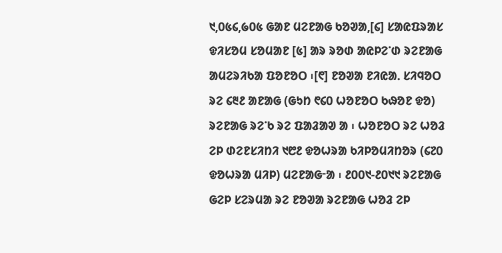᱑,᱐᱕᱔,᱙᱐᱕ ᱜᱟᱱ ᱢᱮᱱᱟᱜ ᱠᱚᱣᱟ,[᱔] ᱥᱟᱭᱯᱨᱟᱥ ᱫᱤᱥᱚᱢ ᱥᱚᱢᱟᱱ [᱕] ᱟᱨ ᱨᱚᱰ ᱟᱭᱞᱮᱸᱰ ᱨᱮᱱᱟᱜ ᱟᱢᱮᱨᱤᱠᱟ ᱯᱚᱱᱚᱛ ᱾[᱖] ᱱᱚᱣᱟ ᱱᱤᱭᱟᱹ ᱥᱤᱧᱚᱛ ᱨᱮ ᱔᱓᱒ ᱟᱱᱟᱜ (ᱜᱩᱴ ᱖᱔᱐ ᱦᱚᱱᱚᱛ ᱠᱷᱚᱱ ᱫᱚ) ᱨᱮᱱᱟᱜ ᱨᱮᱸᱠ ᱨᱮ ᱯᱟᱲᱟᱣ ᱟ ᱾ ᱦᱚᱱᱚᱛ ᱨᱮ ᱦᱚᱲ ᱮᱞ ᱰᱮᱱᱥᱤᱴᱤ ᱑᱘᱒ ᱫᱚᱦᱨᱟ ᱠᱤᱞᱚᱢᱤᱴᱚᱨ (᱔᱗᱐ ᱫᱚᱦᱨᱟ ᱢᱤᱞ) ᱢᱮᱱᱟᱜᱼᱟ ᱾ ᱒᱐᱐᱑-᱒᱐᱑᱑ ᱨᱮᱱᱟᱜ ᱜᱮᱞ ᱥᱮᱨᱢᱟ ᱨᱮ ᱱᱚᱣᱟ ᱨᱮᱱᱟᱜ ᱦᱚᱲ ᱮᱞ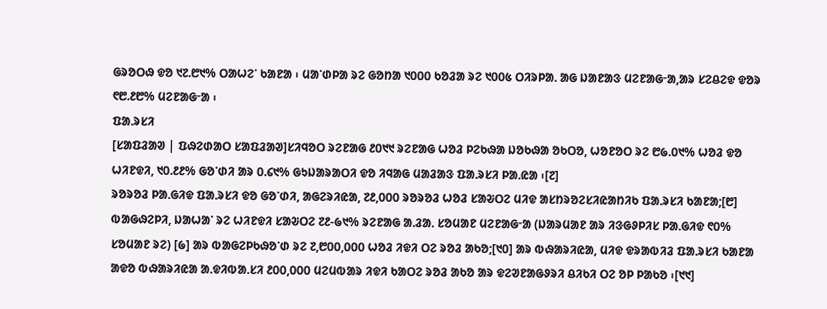ᱜᱨᱚᱛᱷ ᱫᱚ ᱑᱗.᱘᱑% ᱛᱟᱦᱮᱸ ᱠᱟᱱᱟ ᱾ ᱢᱟᱸᱰᱞᱟ ᱨᱮ ᱜᱚᱴᱟ ᱑᱐᱐᱐ ᱠᱚᱲᱟ ᱨᱮ ᱑᱐᱐᱕ ᱛᱤᱨᱞᱟᱹ ᱟᱜ ᱡᱟᱱᱟᱝ ᱢᱮᱱᱟᱜᱼᱟ,ᱟᱨ ᱥᱮᱪᱮᱫ ᱫᱚᱨ ᱖᱘.᱒᱘% ᱢᱮᱱᱟᱜᱼᱟ ᱾
ᱯᱟᱹᱨᱥᱤ
[ᱥᱟᱯᱲᱟᱣ | ᱯᱷᱮᱰᱟᱛ ᱥᱟᱯᱲᱟᱣ]ᱥᱤᱧᱚᱛ ᱨᱮᱱᱟᱜ ᱒᱐᱑᱑ ᱨᱮᱱᱟᱜ ᱦᱚᱲ ᱞᱮᱠᱷᱟ ᱡᱚᱠᱷᱟ ᱚᱠᱛᱚ, ᱦᱚᱱᱚᱛ ᱨᱮ ᱘᱙.᱐᱑% ᱦᱚᱲ ᱫᱚ ᱦᱤᱱᱫᱤ, ᱑᱐.᱒᱒% ᱜᱚᱸᱰᱤ ᱟᱨ ᱐.᱔᱑% ᱜᱩᱡᱟᱨᱟᱛᱤ ᱫᱚ ᱤᱧᱟᱜ ᱢᱟᱲᱟᱝ ᱯᱟᱹᱨᱥᱤ ᱞᱟᱹᱭᱟ ᱾[᱗]
ᱨᱚᱨᱚᱲ ᱞᱟᱹᱜᱤᱫ ᱯᱟᱹᱨᱥᱤ ᱫᱚ ᱜᱚᱸᱰᱤ, ᱟᱜᱮᱨᱤᱭᱟ, ᱗᱒,᱐᱐᱐ ᱨᱚᱨᱚᱲ ᱦᱚᱲ ᱥᱟᱶᱛᱮ ᱢᱤᱫ ᱟᱥᱴᱨᱚᱮᱥᱤᱭᱟᱴᱤᱠ ᱯᱟᱹᱨᱥᱤ ᱠᱟᱱᱟ;[᱘] ᱵᱟᱜᱷᱮᱞᱤ, ᱡᱟᱦᱟᱸ ᱨᱮ ᱦᱤᱱᱫᱤ ᱥᱟᱶᱛᱮ ᱗᱒-᱙᱑% ᱨᱮᱱᱟᱜ ᱟᱹᱲᱟᱹ ᱥᱚᱢᱟᱱ ᱢᱮᱱᱟᱜᱼᱟ (ᱡᱟᱨᱢᱟᱱ ᱟᱨ ᱤᱝᱜᱽᱞᱤᱥ ᱞᱟᱹᱜᱤᱫ ᱖᱐% ᱥᱚᱢᱟᱱ ᱨᱮ) [᱙] ᱟᱨ ᱵᱟᱜᱮᱞᱠᱷᱚᱸᱰ ᱨᱮ ᱗,᱘᱐᱐,᱐᱐᱐ ᱦᱚᱲ ᱤᱫᱤ ᱛᱮ ᱨᱚᱲ ᱟᱠᱚ;[᱑᱐] ᱟᱨ ᱵᱷᱟᱨᱤᱭᱟ, ᱢᱤᱫ ᱫᱨᱟᱵᱤᱲ ᱯᱟᱹᱨᱥᱤ ᱠᱟᱱᱟ ᱟᱫᱚ ᱵᱷᱟᱨᱤᱭᱟ ᱟᱹᱫᱤᱵᱟᱹᱥᱤ ᱒᱐᱐,᱐᱐᱐ ᱢᱮᱢᱵᱟᱨ ᱤᱫᱤ ᱠᱟᱛᱮ ᱨᱚᱲ ᱟᱠᱚ ᱟᱨ ᱫᱮᱣᱱᱟᱜᱽᱨᱤ ᱪᱤᱠᱤ ᱛᱮ ᱚᱞ ᱞᱟᱠᱚ ᱾[᱑᱑]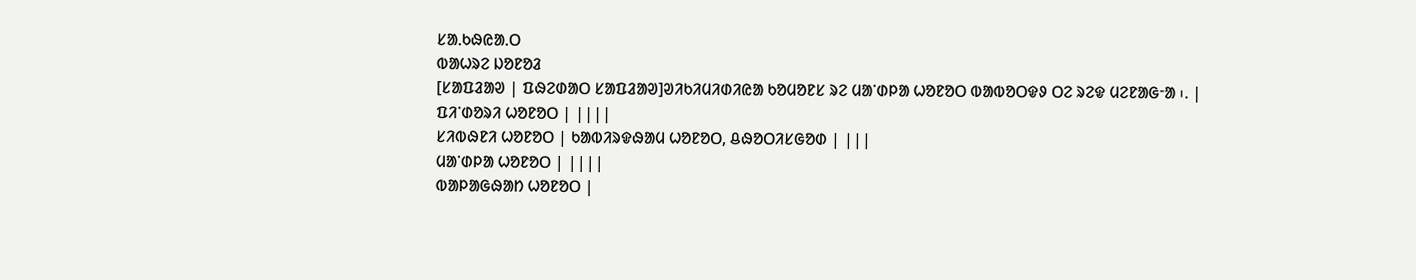ᱥᱟᱹᱠᱷᱭᱟᱹᱛ
ᱵᱟᱦᱨᱮ ᱡᱚᱱᱚᱲ
[ᱥᱟᱯᱲᱟᱣ | ᱯᱷᱮᱰᱟᱛ ᱥᱟᱯᱲᱟᱣ]ᱣᱤᱠᱤᱢᱤᱰᱤᱭᱟ ᱠᱚᱢᱚᱱᱥ ᱨᱮ ᱢᱟᱸᱰᱞᱟ ᱦᱚᱱᱚᱛ ᱵᱟᱵᱚᱛᱫᱽ ᱛᱮ ᱨᱮᱫ ᱢᱮᱱᱟᱜᱼᱟ ᱾. |
ᱯᱤᱸᱰᱚᱨᱤ ᱦᱚᱱᱚᱛ | ||||
ᱥᱤᱵᱷᱱᱤ ᱦᱚᱱᱚᱛ | ᱠᱟᱵᱤᱨᱫᱷᱟᱢ ᱦᱚᱱᱚᱛ, ᱪᱷᱚᱛᱤᱥᱜᱚᱰ | |||
ᱢᱟᱸᱰᱞᱟ ᱦᱚᱱᱚᱛ | ||||
ᱵᱟᱞᱟᱜᱷᱟᱴ ᱦᱚᱱᱚᱛ |